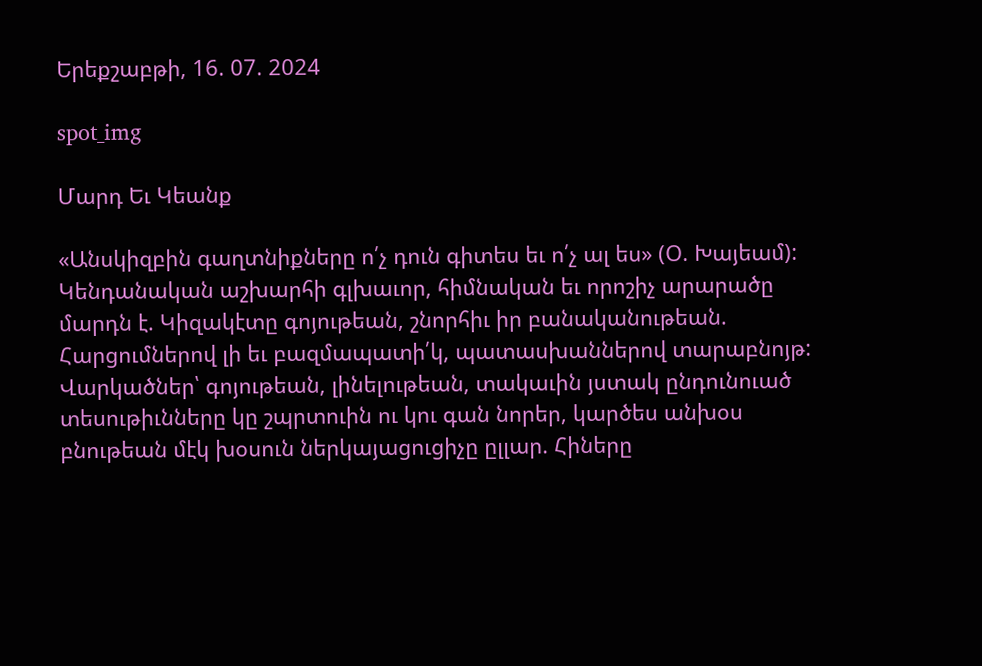Երեքշաբթի, 16. 07. 2024

spot_img

Մարդ Եւ Կեանք

«Անսկիզբին գաղտնիքները ո՛չ դուն գիտես եւ ո՛չ ալ ես» (Օ. Խայեամ): Կենդանական աշխարհի գլխաւոր, հիմնական եւ որոշիչ արարածը մարդն է. Կիզակէտը գոյութեան, շնորհիւ իր բանականութեան. Հարցումներով լի եւ բազմապատի՛կ, պատասխաններով տարաբնոյթ: Վարկածներ՝ գոյութեան, լինելութեան, տակաւին յստակ ընդունուած տեսութիւնները կը շպրտուին ու կու գան նորեր, կարծես անխօս բնութեան մէկ խօսուն ներկայացուցիչը ըլլար. Հիները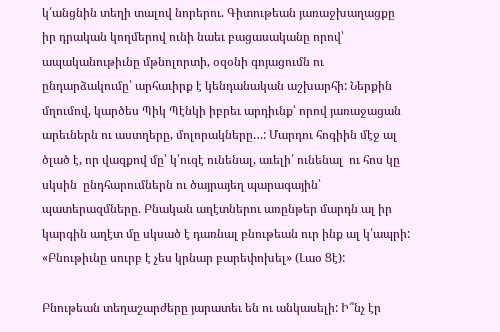կ՛անցնին տեղի տալով նորերու. Գիտութեան յառաջխաղացքը իր դրական կողմերով ունի նաեւ բացասականը որով՝ ապականութիւնը մթնոլորտի, օզօնի գոյացումն ու ընդարձակումը՝ արհաւիրք է կենդանական աշխարհի: Ներքին մղումով, կարծես Պիկ Պէնկի իբրեւ արդիւնք՝ որով յառաջացան արեւներն ու աստղերը, մոլորակները…: Մարդու հոգիին մէջ ալ ծլած է, որ վազքով մը՝ կ՛ուզէ ունենալ, աւելի՛ ունենալ  ու հոս կը սկսին  ընդհարումներն ու ծայրայեղ պարագային՝ պատերազմները. Բնական աղէտներու առընթեր մարդն ալ իր կարգին աղէտ մը սկսած է դառնալ բնութեան ուր ինք ալ կ՛ապրի: «Բնութիւնը սուրբ է չես կրնար բարեփոխել» (Լաօ Ցէ):

Բնութեան տեղաշարժերը յարատեւ են ու անկասելի: Ի՞նչ էր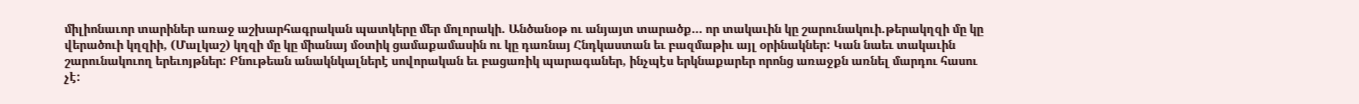միլիոնաւոր տարիներ առաջ աշխարհագրական պատկերը մեր մոլորակի. Անծանօթ ու անյայտ տարածք… որ տակաւին կը շարունակուի.թերակղզի մը կը վերածուի կղզիի, (Մալկաշ) կղզի մը կը միանայ մօտիկ ցամաքամասին ու կը դառնայ Հնդկաստան եւ բազմաթիւ այլ օրինակներ: Կան նաեւ տակաւին շարունակուող երեւոյթներ: Բնութեան անակնկալներէ սովորական եւ բացառիկ պարագաներ, ինչպէս երկնաքարեր որոնց առաջքն առնել մարդու հասու չէ: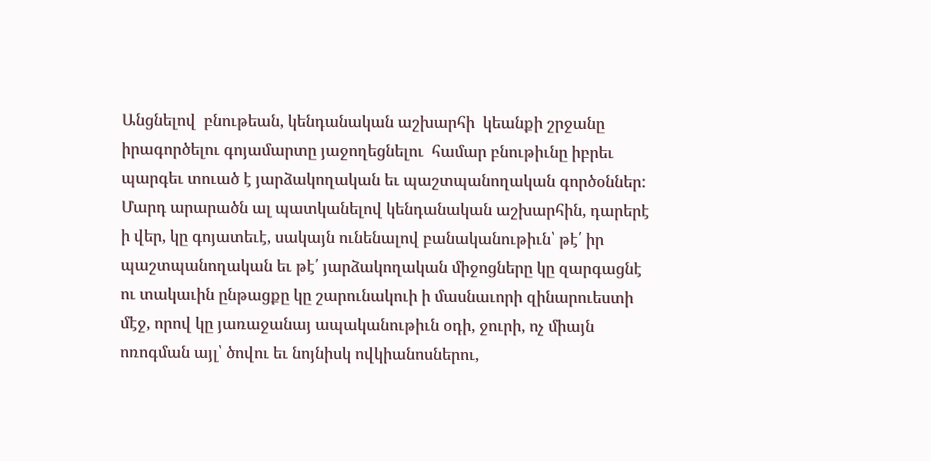Անցնելով  բնութեան, կենդանական աշխարհի  կեանքի շրջանը իրագործելու գոյամարտը յաջողեցնելու  համար բնութիւնը իբրեւ պարգեւ տուած է յարձակողական եւ պաշտպանողական գործօններ: Մարդ արարածն ալ պատկանելով կենդանական աշխարհին, դարերէ ի վեր, կը գոյատեւէ, սակայն ունենալով բանականութիւն՝ թէ՛ իր պաշտպանողական եւ թէ՛ յարձակողական միջոցները կը զարգացնէ ու տակաւին ընթացքը կը շարունակուի ի մասնաւորի զինարուեստի մէջ, որով կը յառաջանայ ապականութիւն օդի, ջուրի, ոչ միայն ոռոգման այլ՝ ծովու եւ նոյնիսկ ովկիանոսներու,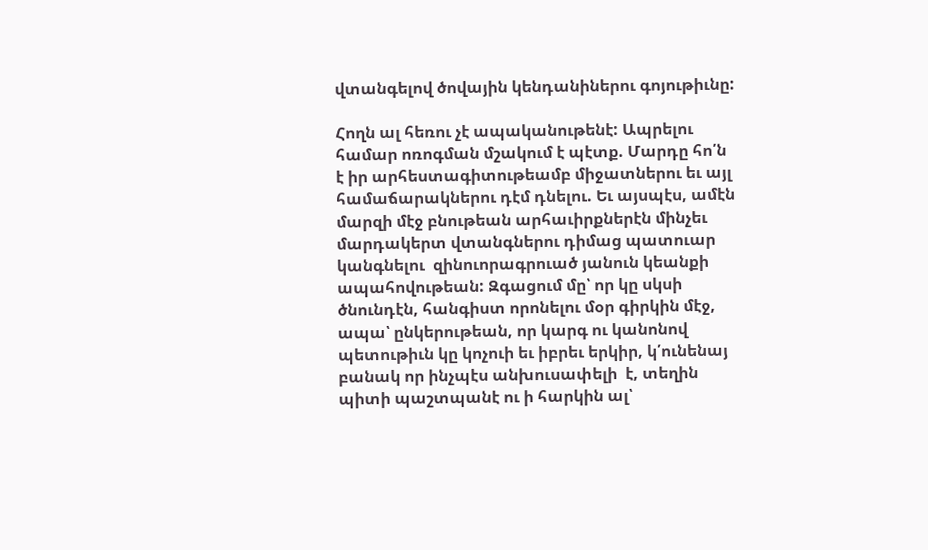վտանգելով ծովային կենդանիներու գոյութիւնը:

Հողն ալ հեռու չէ ապականութենէ: Ապրելու համար ոռոգման մշակում է պէտք. Մարդը հո՛ն է իր արհեստագիտութեամբ միջատներու եւ այլ համաճարակներու դէմ դնելու. Եւ այսպէս, ամէն մարզի մէջ բնութեան արհաւիրքներէն մինչեւ մարդակերտ վտանգներու դիմաց պատուար կանգնելու  զինուորագրուած յանուն կեանքի ապահովութեան: Զգացում մը՝ որ կը սկսի ծնունդէն, հանգիստ որոնելու մօր գիրկին մէջ, ապա՝ ընկերութեան, որ կարգ ու կանոնով պետութիւն կը կոչուի եւ իբրեւ երկիր, կ՛ունենայ բանակ որ ինչպէս անխուսափելի  է, տեղին պիտի պաշտպանէ ու ի հարկին ալ՝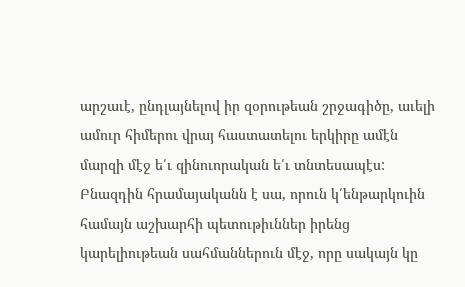արշաւէ, ընդլայնելով իր զօրութեան շրջագիծը, աւելի ամուր հիմերու վրայ հաստատելու երկիրը ամէն մարզի մէջ ե՛ւ զինուորական ե՛ւ տնտեսապէս: Բնազդին հրամայականն է սա, որուն կ՛ենթարկուին համայն աշխարհի պետութիւններ իրենց կարելիութեան սահմաններուն մէջ, որը սակայն կը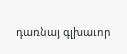դառնայ գլխաւոր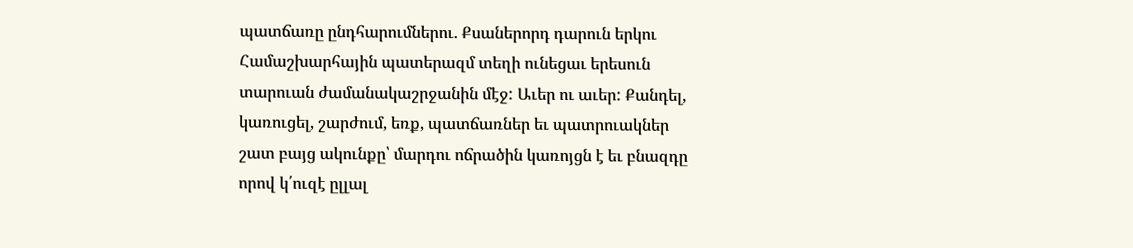պատճառը ընդհարումներու. Քսաներորդ դարուն երկու Համաշխարհային պատերազմ տեղի ունեցաւ երեսուն տարուան ժամանակաշրջանին մէջ: Աւեր ու աւեր: Քանդել, կառուցել, շարժում, եռք, պատճառներ եւ պատրուակներ շատ բայց ակունքը՝ մարդու ոճրածին կառոյցն է եւ բնազդը որով կ՛ուզէ ըլլալ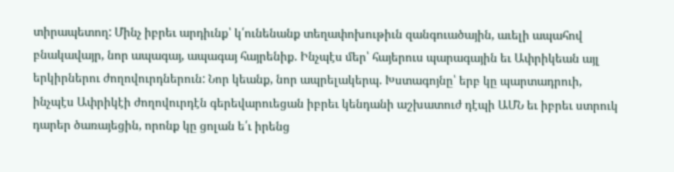տիրապետող: Մինչ իբրեւ արդիւնք՝ կ՛ունենանք տեղափոխութիւն զանգուածային, աւելի ապահով բնակավայր, նոր ապագայ, ապագայ հայրենիք. Ինչպէս մեր՝ հայերուս պարագային եւ Ափրիկեան այլ երկիրներու ժողովուրդներուն: Նոր կեանք, նոր ապրելակերպ. Խստագոյնը՝ երբ կը պարտադրուի, ինչպէս Ափրիկէի ժողովուրդէն գերեվարուեցան իբրեւ կենդանի աշխատուժ դէպի ԱՄՆ եւ իբրեւ ստրուկ դարեր ծառայեցին, որոնք կը ցոլան ե՛ւ իրենց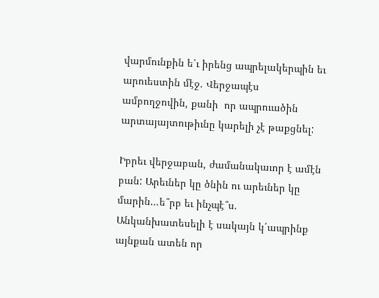վարմունքին ե՛ւ իրենց ապրելակերպին եւ արուեստին մէջ. Վերջապէս ամբողջովին, քանի  որ ապրուածին արտայայտութիւնը կարելի չէ թաքցնել:

Իբրեւ վերջաբան, ժամանակաւոր է ամէն բան: Արեւներ կը ծնին ու արեւներ կը մարին…ե՞րբ եւ ինչպէ՞ս. Անկանխատեսելի է սակայն կ՛ապրինք այնքան ատեն որ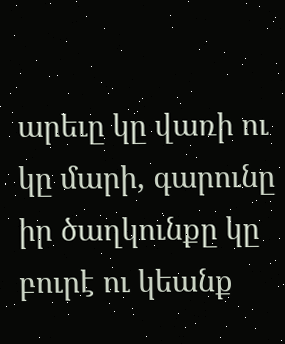արեւը կը վառի ու կը մարի, գարունը իր ծաղկունքը կը բուրէ ու կեանք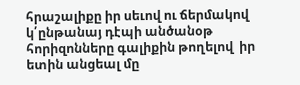հրաշալիքը իր սեւով ու ճերմակով կ՛ընթանայ դէպի անծանօթ հորիզոնները գալիքին թողելով  իր ետին անցեալ մը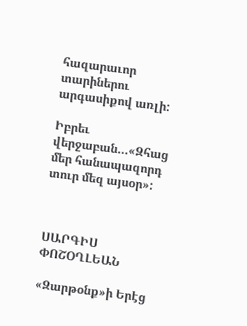հազարաւոր տարիներու արգասիքով առլի:

Իբրեւ վերջաբան…«Զհաց մեր հանապազորդ տուր մեզ այսօր»:



ՍԱՐԳԻՍ ՓՈՇՕՂԼԵԱՆ

«Զարթօնք»ի Երէց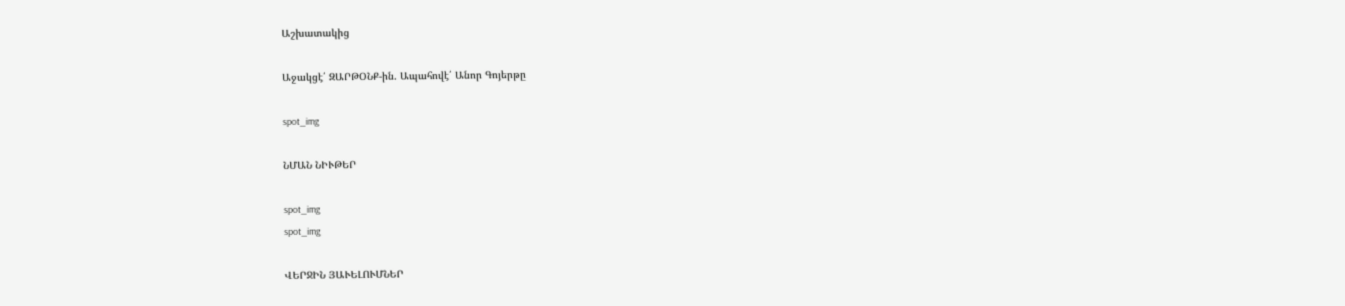Աշխատակից

Աջակցէ՛ ԶԱՐԹՕՆՔ-ին. Ապահովէ՛ Անոր Գոյերթը

spot_img

ՆՄԱՆ ՆԻՒԹԵՐ

spot_img
spot_img

ՎԵՐՋԻՆ ՅԱՒԵԼՈՒՄՆԵՐ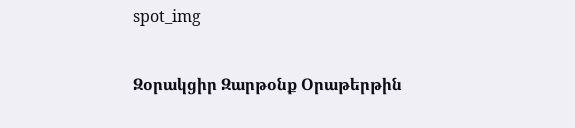spot_img

Զօրակցիր Զարթօնք Օրաթերթին